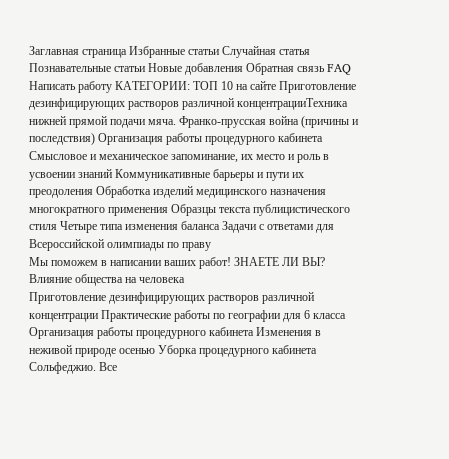Заглавная страница Избранные статьи Случайная статья Познавательные статьи Новые добавления Обратная связь FAQ Написать работу КАТЕГОРИИ: ТОП 10 на сайте Приготовление дезинфицирующих растворов различной концентрацииТехника нижней прямой подачи мяча. Франко-прусская война (причины и последствия) Организация работы процедурного кабинета Смысловое и механическое запоминание, их место и роль в усвоении знаний Коммуникативные барьеры и пути их преодоления Обработка изделий медицинского назначения многократного применения Образцы текста публицистического стиля Четыре типа изменения баланса Задачи с ответами для Всероссийской олимпиады по праву
Мы поможем в написании ваших работ! ЗНАЕТЕ ЛИ ВЫ?
Влияние общества на человека
Приготовление дезинфицирующих растворов различной концентрации Практические работы по географии для 6 класса Организация работы процедурного кабинета Изменения в неживой природе осенью Уборка процедурного кабинета Сольфеджио. Все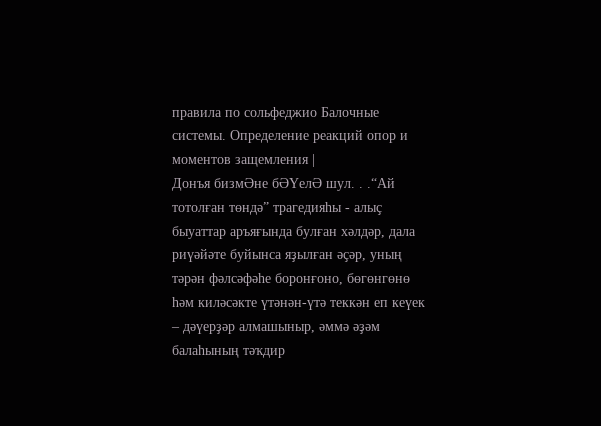правила по сольфеджио Балочные системы. Определение реакций опор и моментов защемления |
Донъя бизмӘне бӘҮелӘ шул. . .“Ай тотолған төндә” трагедияһы - алыҫ быуаттар аръяғында булған хәлдәр, дала риүәйәте буйынса яҙылған әҫәр, уның тәрән фәлсәфәһе боронғоно, бөгөнгөнө һәм киләсәкте үтәнән-үтә теккән еп кеүек – дәүерҙәр алмашыныр, әммә әҙәм балаһының тәҡдир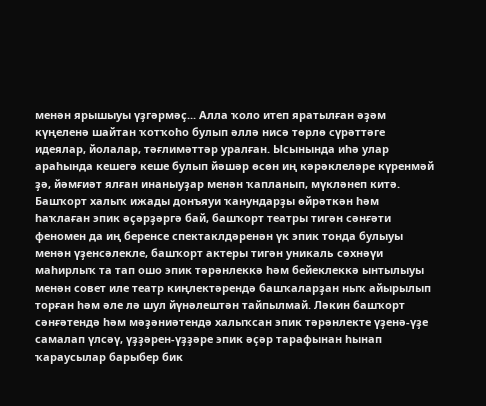менән ярышыуы үҙгәрмәҫ... Алла ҡоло итеп яратылған әҙәм күңеленә шайтан ҡотҡоһо булып әллә нисә төрлө сүрәттәге идеялар, йолалар, тәғлимәттәр уралған. Ысынында иһә улар араһында кешегә кеше булып йәшәр өсөн иң кәрәклеләре күренмәй ҙә, йәмғиәт ялған инаныуҙар менән ҡапланып, мүкләнеп китә. Башҡорт халыҡ ижады донъяуи ҡанундарҙы өйрәткән һәм һаҡлаған эпик әҫәрҙәргә бай, башҡорт театры тигән сәнғәти феномен да иң беренсе спектаклдәренән үк эпик тонда булыуы менән үҙенсәлекле, башҡорт актеры тигән уникаль сәхнәүи маһирлыҡ та тап ошо эпик тәрәнлеккә һәм бейеклеккә ынтылыуы менән совет иле театр киңлектәрендә башҡаларҙан ныҡ айырылып торған һәм әле лә шул йүнәлештән тайпылмай. Ләкин башҡорт сәнғәтендә һәм мәҙәниәтендә халыҡсан эпик тәрәнлекте үҙенә-үҙе самалап үлсәү, үҙҙәрен-үҙҙәре эпик әҫәр тарафынан һынап ҡараусылар барыбер бик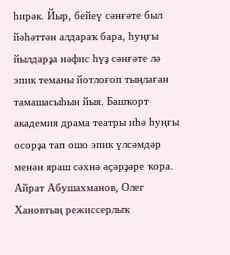һирәк. Йыр, бейеү сәнғәте был йәһәттән алдараҡ бара, һуңғы йылдарҙа нәфис һүҙ сәнғәте лә эпик теманы йотлоғоп тыңлаған тамашасыһын йыя. Башҡорт академия драма театры иһә һуңғы осорҙа тап ошо эпик үлсәмдәр менән яраш сәхнә әҫәрҙәре ҡора. Айрат Абушахманов, Олег Хановтың режиссерлыҡ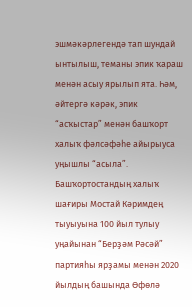эшмәкәрлегендә тап шундай ынтылыш, теманы эпик ҡараш менән асыу ярылып ята. Һәм, әйтергә кәрәк, эпик “асҡыстар” менән башҡорт халыҡ фәлсәфәһе айырыуса уңышлы “асыла”. Башҡортостандың халыҡ шағиры Мостай Кәримдең тыуыуына 100 йыл тулыу уңайынан “Берҙәм Рәсәй” партияһы ярҙамы менән 2020 йылдың башында Өфөлә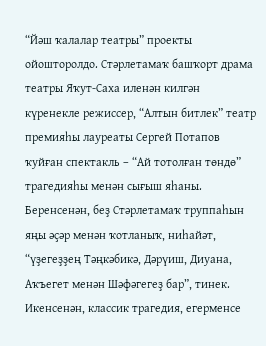“Йәш ҡалалар театры” проекты ойошторолдо. Стәрлетамаҡ башҡорт драма театры Яҡут-Саха иленән килгән күренекле режиссер, “Алтын битлек” театр премияһы лауреаты Сергей Потапов ҡуйған спектакль – “Ай тотолған төндө” трагедияһы менән сығыш яһаны. Беренсенән, беҙ Стәрлетамаҡ труппаһын яңы әҫәр менән ҡотланыҡ, ниһайәт, “үҙегеҙҙең Тәңкәбикә, Дәрүиш, Диуана, Аҡъегет менән Шәфәгегеҙ бар”, тинек. Икенсенән, классик трагедия, егерменсе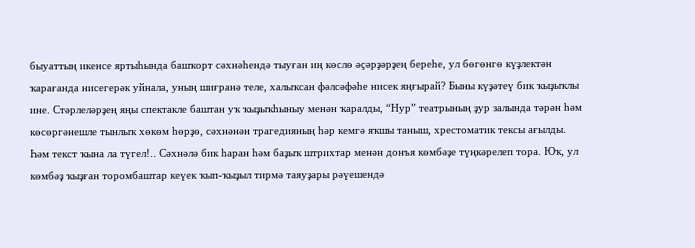быуаттың икенсе яртыһында башҡорт сәхнәһендә тыуған иң көслө әҫәрҙәрҙең береһе, ул бөгөнгө күҙлектән ҡарағанда нисегерәк уйнала, уның шиғранә теле, халыҡсан фәлсәфәһе нисек яңғырай? Быны күҙәтеү бик ҡыҙыҡлы ине. Стәрлеләрҙең яңы спектакле баштан уҡ ҡыҙыҡһыныу менән ҡаралды, “Нур” театрының ҙур залында тәрән һәм көсөргәнешле тынлыҡ хөкөм һөрҙө, сәхнәнән трагедияның һәр кемгә яҡшы таныш, хрестоматик тексы ағылды. Һәм текст ҡына ла түгел!.. Сәхнәлә бик һаран һәм баҙыҡ штрихтар менән донъя көмбәҙе түңкәрелеп тора. Юҡ, ул көмбәҙ ҡыҙған торомбаштар кеүек ҡып-ҡыҙыл тирмә таяуҙары рәүешендә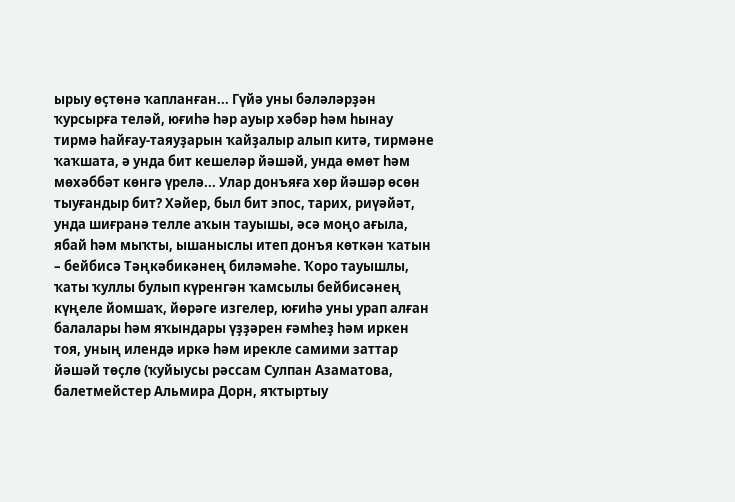ырыу өҫтөнә ҡапланған... Гүйә уны бәләләрҙән ҡурсырға теләй, юғиһә һәр ауыр хәбәр һәм һынау тирмә һайғау-таяуҙарын ҡайҙалыр алып китә, тирмәне ҡаҡшата, ә унда бит кешеләр йәшәй, унда өмөт һәм мөхәббәт көнгә үрелә... Улар донъяға хөр йәшәр өсөн тыуғандыр бит? Хәйер, был бит эпос, тарих, риүәйәт, унда шиғранә телле аҡын тауышы, әсә моңо ағыла, ябай һәм мыҡты, ышаныслы итеп донъя көткән ҡатын – бейбисә Тәңкәбикәнең биләмәһе. Ҡоро тауышлы, ҡаты ҡуллы булып күренгән ҡамсылы бейбисәнең күңеле йомшаҡ, йөрәге изгелер, юғиһә уны урап алған балалары һәм яҡындары үҙҙәрен ғәмһеҙ һәм иркен тоя, уның илендә иркә һәм ирекле самими заттар йәшәй төҫлө (ҡуйыусы рәссам Сулпан Азаматова, балетмейстер Альмира Дорн, яҡтыртыу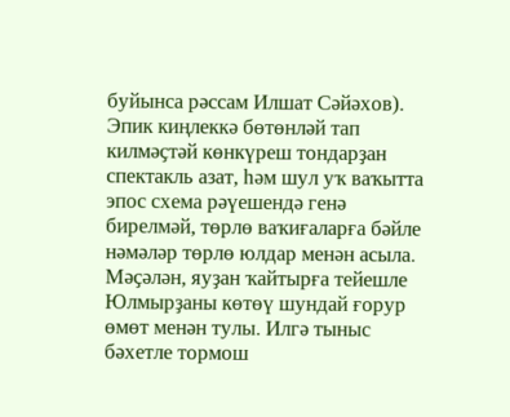буйынса рәссам Илшат Сәйәхов). Эпик киңлеккә бөтөнләй тап килмәҫтәй көнкүреш тондарҙан спектакль азат, һәм шул уҡ ваҡытта эпос схема рәүешендә генә бирелмәй, төрлө ваҡиғаларға бәйле нәмәләр төрлө юлдар менән асыла. Мәҫәлән, яуҙан ҡайтырға тейешле Юлмырҙаны көтөү шундай ғорур өмөт менән тулы. Илгә тыныс бәхетле тормош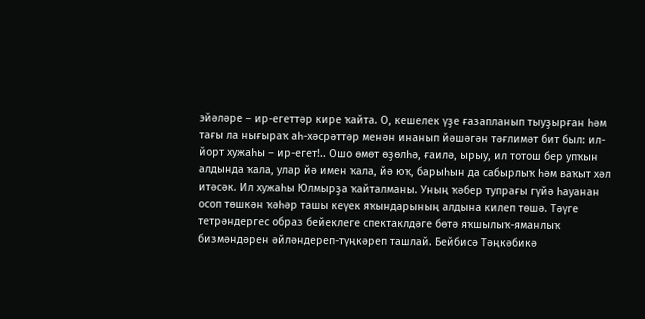эйәләре – ир-егеттәр кире ҡайта. О, кешелек үҙе ғазапланып тыуҙырған һәм тағы ла нығыраҡ аһ-хәсрәттәр менән инанып йәшәгән тәғлимәт бит был: ил-йорт хужаһы – ир-егет!.. Ошо өмөт өҙөлһә, ғаилә, ырыу, ил тотош бер упҡын алдында ҡала, улар йә имен ҡала, йә юҡ, барыһын да сабырлыҡ һәм ваҡыт хәл итәсәк. Ил хужаһы Юлмырҙа ҡайталманы. Уның ҡәбер тупрағы гүйә һауанан осоп төшкән ҡәһәр ташы кеүек яҡындарының алдына килеп төшә. Тәүге тетрәндергес образ бейеклеге спектаклдәге бөтә яҡшылыҡ-яманлыҡ бизмәндәрен әйләндереп-түңкәреп ташлай. Бейбисә Тәңкәбикә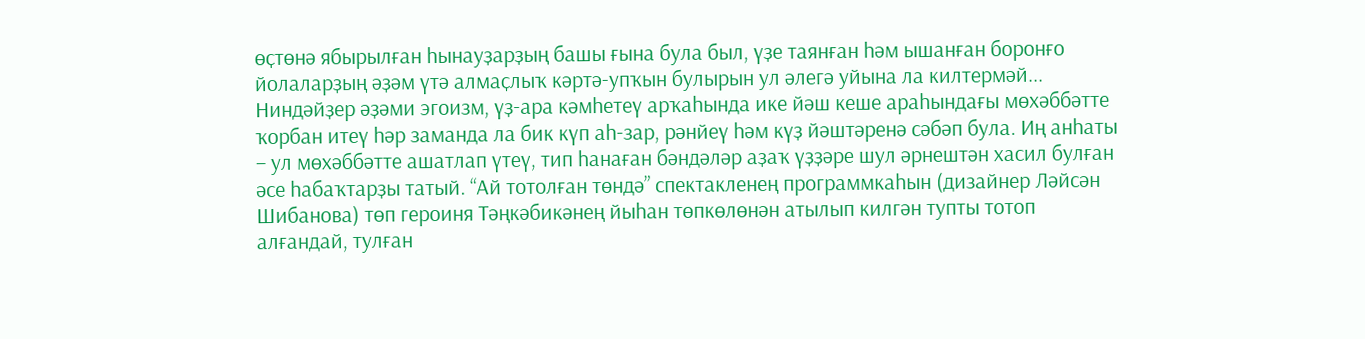өҫтөнә ябырылған һынауҙарҙың башы ғына була был, үҙе таянған һәм ышанған боронғо йолаларҙың әҙәм үтә алмаҫлыҡ кәртә-упҡын булырын ул әлегә уйына ла килтермәй... Ниндәйҙер әҙәми эгоизм, үҙ-ара кәмһетеү арҡаһында ике йәш кеше араһындағы мөхәббәтте ҡорбан итеү һәр заманда ла бик күп аһ-зар, рәнйеү һәм күҙ йәштәренә сәбәп була. Иң анһаты – ул мөхәббәтте ашатлап үтеү, тип һанаған бәндәләр аҙаҡ үҙҙәре шул әрнештән хасил булған әсе һабаҡтарҙы татый. “Ай тотолған төндә” спектакленең программкаһын (дизайнер Ләйсән Шибанова) төп героиня Тәңкәбикәнең йыһан төпкөлөнән атылып килгән тупты тотоп алғандай, тулған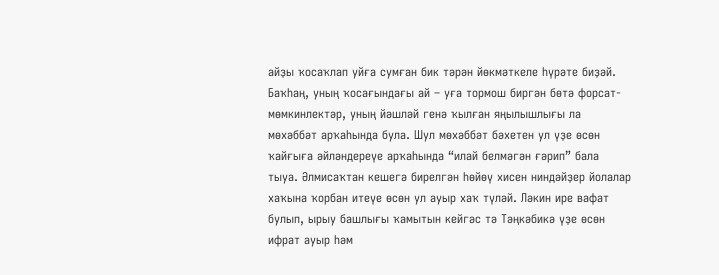айҙы ҡосаҡлап уйға сумған бик тәрән йөкмәткеле һүрәте биҙәй. Баҡһаң, уның ҡосағындағы ай – уға тормош биргән бөтә форсат-мөмкинлектәр, уның йәшләй генә ҡылған яңылышлығы ла мөхәббәт арҡаһында була. Шул мөхәббәт бәхетен ул үҙе өсөн ҡайғыға әйләндереүе арҡаһында “илай белмәгән ғәрип” бала тыуа. Әлмисаҡтан кешегә бирелгән һөйөү хисен ниндәйҙер йолалар хаҡына ҡорбан итеүе өсөн ул ауыр хаҡ түләй. Ләкин ире вафат булып, ырыу башлығы ҡамытын кейгәс тә Тәңкәбикә үҙе өсөн ифрат ауыр һәм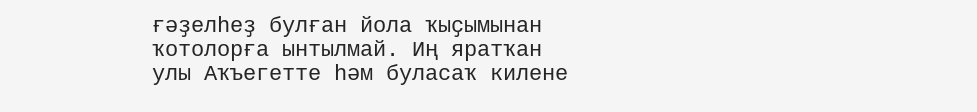ғәҙелһеҙ булған йола ҡыҫымынан ҡотолорға ынтылмай. Иң яратҡан улы Аҡъегетте һәм буласаҡ килене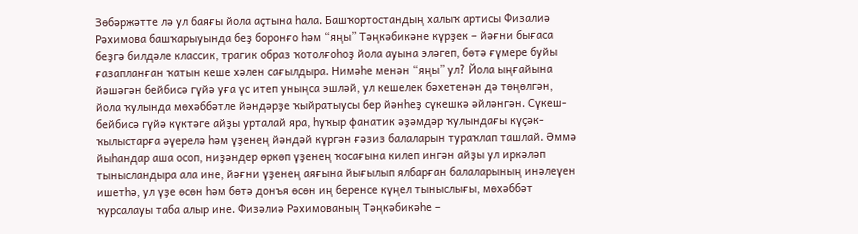Зөбәржәтте лә ул баяғы йола аҫтына һала. Башҡортостандың халыҡ артисы Физалиә Рәхимова башҡарыуында беҙ боронғо һәм “яңы” Тәңкәбикәне күрҙек – йәғни бығаса беҙгә билдәле классик, трагик образ ҡотолғоһоҙ йола ауына эләгеп, бөтә ғүмере буйы ғазапланған ҡатын кеше хәлен сағылдыра. Нимәһе менән “яңы” ул? Йола ыңғайына йәшәгән бейбисә гүйә уға үс итеп уныңса эшләй, ул кешелек бәхетенән дә төңөлгән, йола ҡулында мөхәббәтле йәндәрҙе ҡыйратыусы бер йәнһеҙ сүкешкә әйләнгән. Сүкеш-бейбисә гүйә күктәге айҙы урталай яра, һуҡыр фанатик әҙәмдәр ҡулындағы күҫәк-ҡылыстарға әүерелә һәм үҙенең йәндәй күргән ғәзиз балаларын тураҡлап ташлай. Әммә йыһандар аша осоп, ниҙәндер өркөп үҙенең ҡосағына килеп ингән айҙы ул иркәләп тынысландыра ала ине, йәғни үҙенең аяғына йығылып ялбарған балаларының инәлеүен ишетһә, ул үҙе өсөн һәм бөтә донъя өсөн иң беренсе күңел тыныслығы, мөхәббәт ҡурсалауы таба алыр ине. Физәлиә Рәхимованың Тәңкәбикәһе –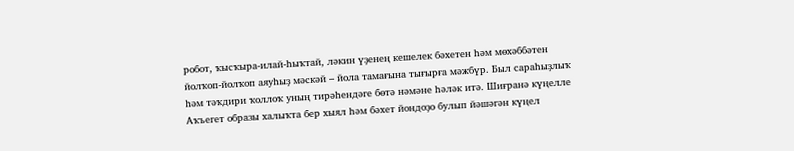робот, ҡысҡыра-илай-һыҡтай, ләкин үҙенең кешелек бәхетен һәм мөхәббәтен йолҡоп-йолҡоп аяуһыҙ мәскәй – йола тамағына тығырға мәжбүр. Был сараһыҙлыҡ һәм тәҡдири ҡоллоҡ уның тирәһендәге бөтә нәмәне һәләк итә. Шиғранә күңелле Аҡъегет образы халыҡта бер хыял һәм бәхет йондоҙо булып йәшәгән күңел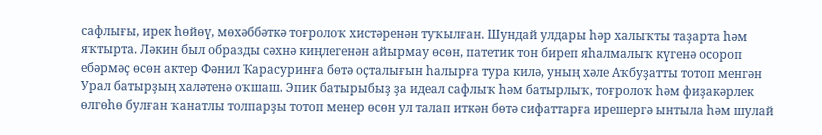сафлығы, ирек һөйөү, мөхәббәткә тоғролоҡ хистәренән туҡылған. Шундай улдары һәр халыҡты таҙарта һәм яҡтырта. Ләкин был образды сәхнә киңлегенән айырмау өсөн, патетик тон биреп яһалмалыҡ күгенә осороп ебәрмәҫ өсөн актер Фәнил Ҡарасуринға бөтә оҫталығын һалырға тура килә, уның хәле Аҡбуҙатты тотоп менгән Урал батырҙың халәтенә оҡшаш. Эпик батырыбыҙ ҙа идеал сафлыҡ һәм батырлыҡ, тоғролоҡ һәм фиҙакәрлек өлгөһө булған ҡанатлы толпарҙы тотоп менер өсөн ул талап иткән бөтә сифаттарға ирешергә ынтыла һәм шулай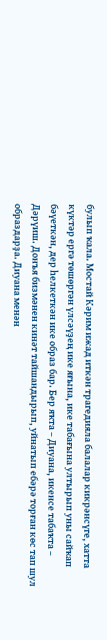булып ҡала. Мостай Кәрим ижад иткән трагедияла балалар кикрәнсүге, хатта күктәр ергә төшөргән үлсәүҙең ике яғына, ике табағына ултырып уны сайҡап бәүеткән, дер һелкеткән ике образ бар. Бер яҡта – Диуана, икенсе табаҡта – Дәрүиш. Донъя бизмәнен кинәт тайшандырып, уйнатып ебәрә торған көс тап шул образдарҙа. Диуана менән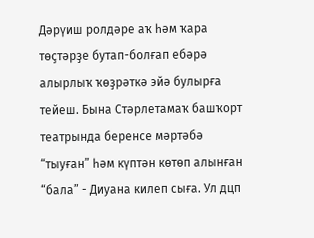Дәрүиш ролдәре аҡ һәм ҡара төҫтәрҙе бутап-болғап ебәрә алырлыҡ ҡөҙрәткә эйә булырға тейеш. Бына Стәрлетамаҡ башҡорт театрында беренсе мәртәбә “тыуған” һәм күптән көтөп алынған “бала” - Диуана килеп сыға. Ул дцп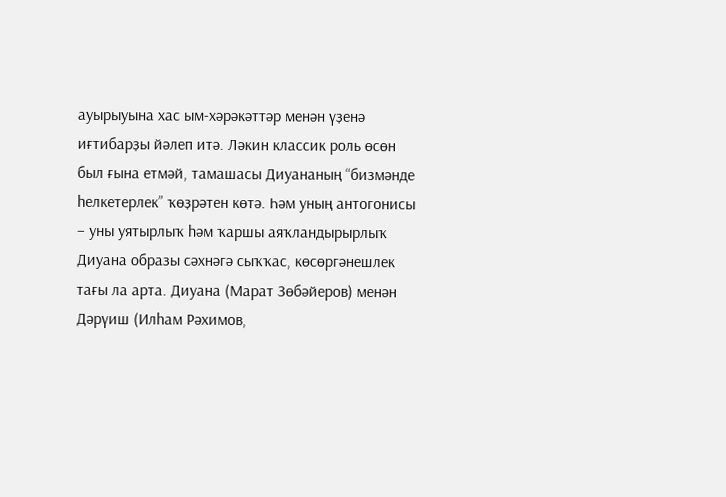ауырыуына хас ым-хәрәкәттәр менән үҙенә иғтибарҙы йәлеп итә. Ләкин классик роль өсөн был ғына етмәй, тамашасы Диуананың “бизмәнде һелкетерлек” ҡөҙрәтен көтә. Һәм уның антогонисы – уны уятырлыҡ һәм ҡаршы аяҡландырырлыҡ Диуана образы сәхнәгә сыҡҡас, көсөргәнешлек тағы ла арта. Диуана (Марат Зөбәйеров) менән Дәрүиш (Илһам Рәхимов,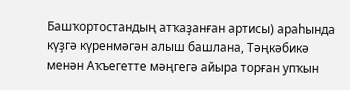Башҡортостандың атҡаҙанған артисы) араһында күҙгә күренмәгән алыш башлана, Тәңкәбикә менән Аҡъегетте мәңгегә айыра торған упҡын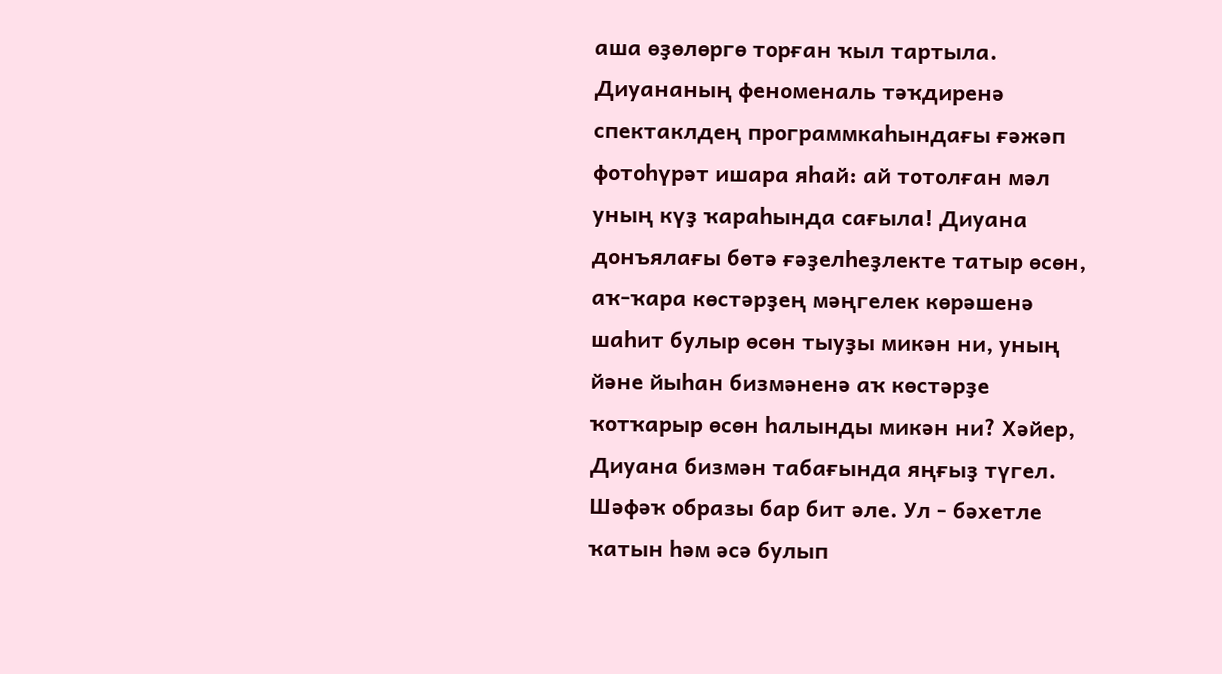аша өҙөлөргө торған ҡыл тартыла. Диуананың феноменаль тәҡдиренә спектаклдең программкаһындағы ғәжәп фотоһүрәт ишара яһай: ай тотолған мәл уның күҙ ҡараһында сағыла! Диуана донъялағы бөтә ғәҙелһеҙлекте татыр өсөн, аҡ-ҡара көстәрҙең мәңгелек көрәшенә шаһит булыр өсөн тыуҙы микән ни, уның йәне йыһан бизмәненә аҡ көстәрҙе ҡотҡарыр өсөн һалынды микән ни? Хәйер, Диуана бизмән табағында яңғыҙ түгел. Шәфәҡ образы бар бит әле. Ул - бәхетле ҡатын һәм әсә булып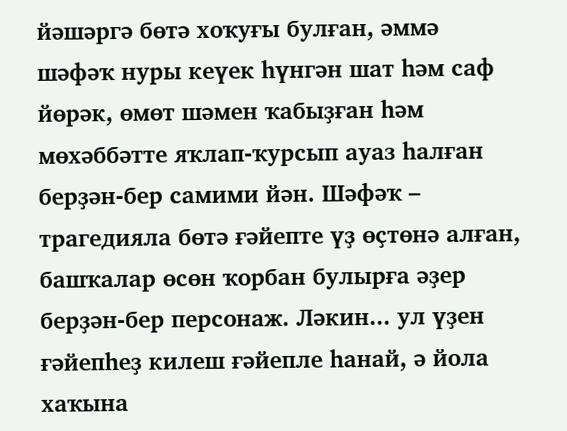йәшәргә бөтә хоҡуғы булған, әммә шәфәҡ нуры кеүек һүнгән шат һәм саф йөрәк, өмөт шәмен ҡабыҙған һәм мөхәббәтте яҡлап-ҡурсып ауаз һалған берҙән-бер самими йән. Шәфәҡ – трагедияла бөтә ғәйепте үҙ өҫтөнә алған, башҡалар өсөн ҡорбан булырға әҙер берҙән-бер персонаж. Ләкин... ул үҙен ғәйепһеҙ килеш ғәйепле һанай, ә йола хаҡына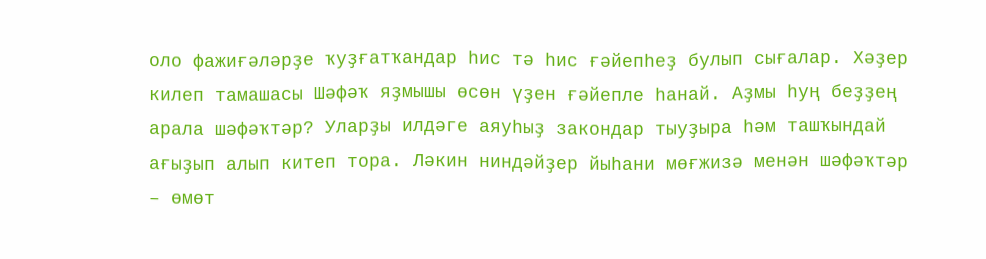оло фажиғәләрҙе ҡуҙғатҡандар һис тә һис ғәйепһеҙ булып сығалар. Хәҙер килеп тамашасы Шәфәҡ яҙмышы өсөн үҙен ғәйепле һанай. Аҙмы һуң беҙҙең арала шәфәҡтәр? Уларҙы илдәге аяуһыҙ закондар тыуҙыра һәм ташҡындай ағыҙып алып китеп тора. Ләкин ниндәйҙер йыһани мөғжизә менән шәфәҡтәр – өмөт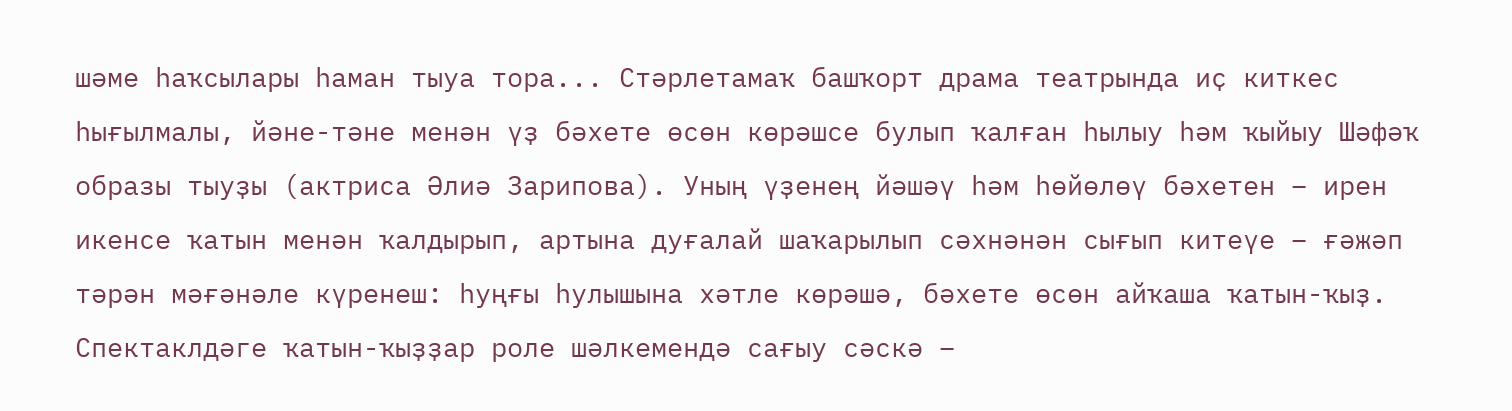шәме һаҡсылары һаман тыуа тора... Стәрлетамаҡ башҡорт драма театрында иҫ киткес һығылмалы, йәне-тәне менән үҙ бәхете өсөн көрәшсе булып ҡалған һылыу һәм ҡыйыу Шәфәҡ образы тыуҙы (актриса Әлиә Зарипова). Уның үҙенең йәшәү һәм һөйөлөү бәхетен – ирен икенсе ҡатын менән ҡалдырып, артына дуғалай шаҡарылып сәхнәнән сығып китеүе – ғәжәп тәрән мәғәнәле күренеш: һуңғы һулышына хәтле көрәшә, бәхете өсөн айҡаша ҡатын-ҡыҙ. Спектаклдәге ҡатын-ҡыҙҙар роле шәлкемендә сағыу сәскә –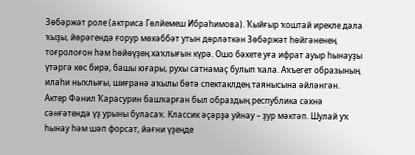Зөбәржәт роле (актриса Гөлйемеш Ибраһимова). Ҡыйғыр ҡоштай ирекле дала ҡыҙы, йөрәгендә ғорур мөхәббәт утын дөрләткән Зөбәржәт һөйгәненең тоғролоғон һәм һөйөүҙең хаҡлығын күрә. Ошо бәхете уға ифрат ауыр һынауҙы үтәргә көс бирә, башы юғары, рухы сатнамаҫ булып ҡала. Аҡъегет образының илаһи ныҡлығы, шиғранә аҡылы бөтә спектаклдең таянысына әйләнгән. Актер Фәнил Ҡарасурин башҡарған был образдың республика сәхнә сәнғәтендә үҙ урыны буласаҡ. Классик әҫәрҙә уйнау – ҙур мәктәп. Шулай уҡ һынау һәм шәп форсат, йәғни үҙеңде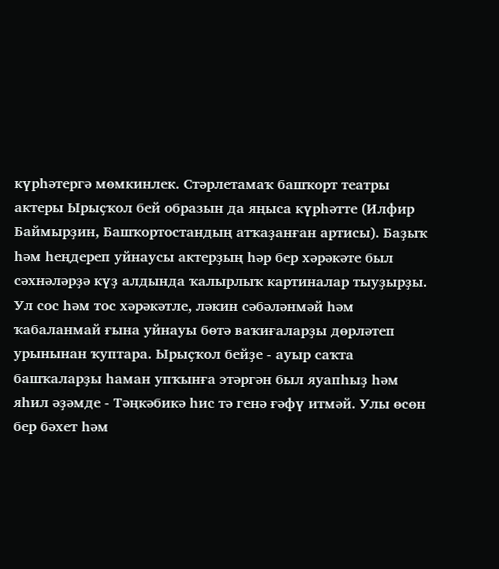күрһәтергә мөмкинлек. Стәрлетамаҡ башҡорт театры актеры Ырыҫҡол бей образын да яңыса күрһәтте (Илфир Баймырҙин, Башҡортостандың атҡаҙанған артисы). Баҙыҡ һәм һеңдереп уйнаусы актерҙың һәр бер хәрәкәте был сәхнәләрҙә күҙ алдында ҡалырлыҡ картиналар тыуҙырҙы. Ул сос һәм тос хәрәкәтле, ләкин сәбәләнмәй һәм ҡабаланмай ғына уйнауы бөтә ваҡиғаларҙы дөрләтеп урынынан ҡуптара. Ырыҫҡол бейҙе - ауыр саҡта башҡаларҙы һаман упҡынға этәргән был яуапһыҙ һәм яһил әҙәмде - Тәңкәбикә һис тә генә ғәфү итмәй. Улы өсөн бер бәхет һәм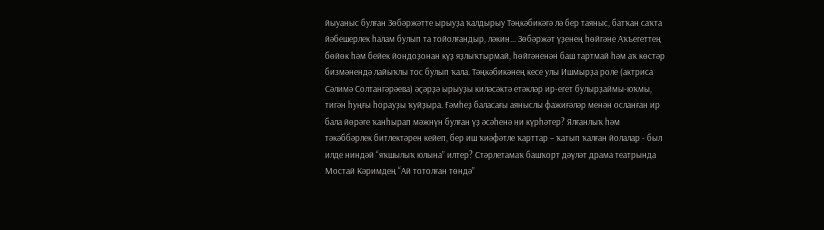йыуаныс булған Зөбәржәтте ырыуҙа ҡалдырыу Тәңкәбикәгә лә бер таяныс, батҡан саҡта йәбешерлек һалам булып та тойолғандыр, ләкин... Зөбәржәт үҙенең һөйгәне Аҡъегеттең бөйөк һәм бейек йондоҙонан күҙ яҙлыҡтырмай, һөйгәненән баш тартмай һәм аҡ көстәр бизмәнендә лайыҡлы тос булып ҡала. Тәңкәбикәнең кесе улы Ишмырҙа роле (актриса Сәлимә Солтангәрәева) әҫәрҙә ырыуҙы киләсәктә етәкләр ир-егет булырҙаймы-юҡмы, тигән һуңғы һорауҙы ҡуйҙыра. Ғәмһеҙ баласағы аяныслы фажиғәләр менән осланған ир бала йөрәге ҡанһырап мәжнүн булған үҙ әсәһенә ни күрһәтер? Ялғанлыҡ һәм тәкәббәрлек битлектәрен кейеп, бер иш ҡиәфәтле ҡарттар – ҡатып ҡалған йолалар - был илде ниндәй “яҡшылыҡ юлына” илтер? Стәрлетамаҡ башҡорт дәүләт драма театрында Мостай Кәримдең “Ай тотолған төндә”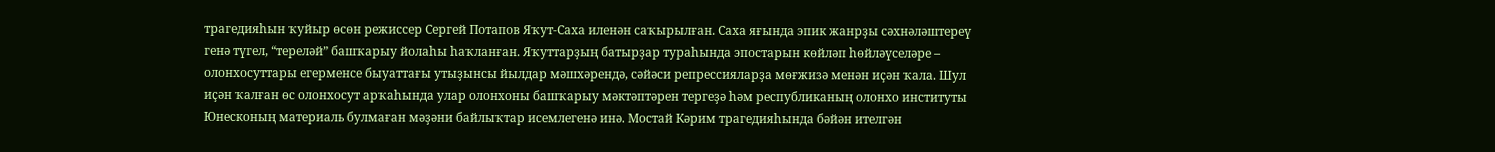трагедияһын ҡуйыр өсөн режиссер Сергей Потапов Яҡут-Саха иленән саҡырылған. Саха яғында эпик жанрҙы сәхнәләштереү генә түгел, “тереләй” башҡарыу йолаһы һаҡланған. Яҡуттарҙың батырҙар тураһында эпостарын көйләп һөйләүселәре – олонхосуттары егерменсе быуаттағы утыҙынсы йылдар мәшхәрендә, сәйәси репрессияларҙа мөғжизә менән иҫән ҡала. Шул иҫән ҡалған өс олонхосут арҡаһында улар олонхоны башҡарыу мәктәптәрен тергеҙә һәм республиканың олонхо институты Юнесконың материаль булмаған мәҙәни байлыҡтар исемлегенә инә. Мостай Кәрим трагедияһында бәйән ителгән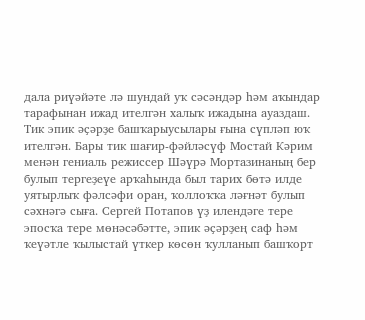дала риүәйәте лә шундай уҡ сәсәндәр һәм аҡындар тарафынан ижад ителгән халыҡ ижадына ауаздаш. Тик эпик әҫәрҙе башҡарыусылары ғына сүпләп юҡ ителгән. Бары тик шағир-фәйләсүф Мостай Кәрим менән гениаль режиссер Шәүрә Мортазинаның бер булып тергеҙеүе арҡаһында был тарих бөтә илде уятырлыҡ фәлсәфи оран, ҡоллоҡҡа ләғнәт булып сәхнәгә сыға. Сергей Потапов үҙ илендәге тере эпосҡа тере мөнәсәбәтте, эпик әҫәрҙең саф һәм ҡеүәтле ҡылыстай үткер көсөн ҡулланып башҡорт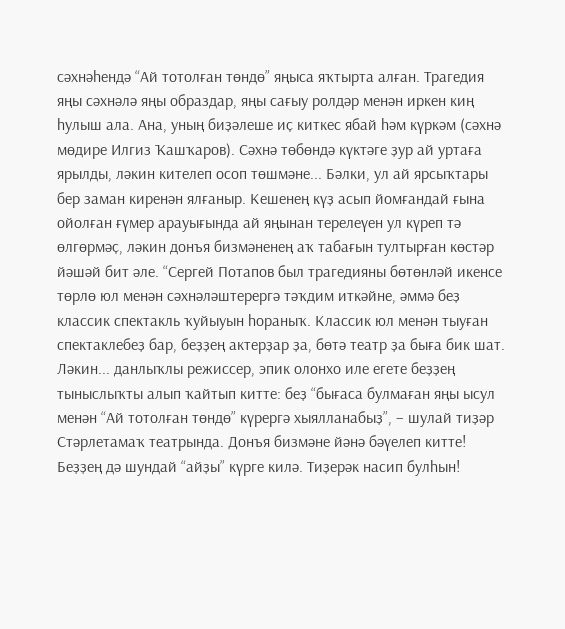сәхнәһендә “Ай тотолған төндө” яңыса яҡтырта алған. Трагедия яңы сәхнәлә яңы образдар, яңы сағыу ролдәр менән иркен киң һулыш ала. Ана, уның биҙәлеше иҫ киткес ябай һәм күркәм (сәхнә мөдире Илгиз Ҡашҡаров). Сәхнә төбөндә күктәге ҙур ай уртаға ярылды, ләкин кителеп осоп төшмәне... Бәлки, ул ай ярсыҡтары бер заман киренән ялғаныр. Кешенең күҙ асып йомғандай ғына ойолған ғүмер арауығында ай яңынан терелеүен ул күреп тә өлгөрмәҫ, ләкин донъя бизмәненең аҡ табағын тултырған көстәр йәшәй бит әле. “Сергей Потапов был трагедияны бөтөнләй икенсе төрлө юл менән сәхнәләштерергә тәҡдим иткәйне, әммә беҙ классик спектакль ҡуйыуын һораныҡ. Классик юл менән тыуған спектаклебеҙ бар, беҙҙең актерҙар ҙа, бөтә театр ҙа быға бик шат. Ләкин... данлыҡлы режиссер, эпик олонхо иле егете беҙҙең тыныслыҡты алып ҡайтып китте: беҙ “бығаса булмаған яңы ысул менән “Ай тотолған төндө” күрергә хыялланабыҙ”, – шулай тиҙәр Стәрлетамаҡ театрында. Донъя бизмәне йәнә бәүелеп китте! Беҙҙең дә шундай “айҙы” күрге килә. Тиҙерәк насип булһын!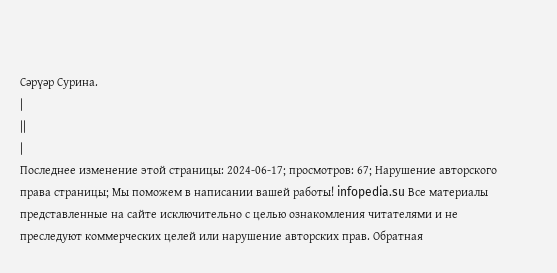Сәрүәр Сурина.
|
||
|
Последнее изменение этой страницы: 2024-06-17; просмотров: 67; Нарушение авторского права страницы; Мы поможем в написании вашей работы! infopedia.su Все материалы представленные на сайте исключительно с целью ознакомления читателями и не преследуют коммерческих целей или нарушение авторских прав. Обратная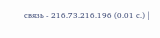связь - 216.73.216.196 (0.01 с.) |